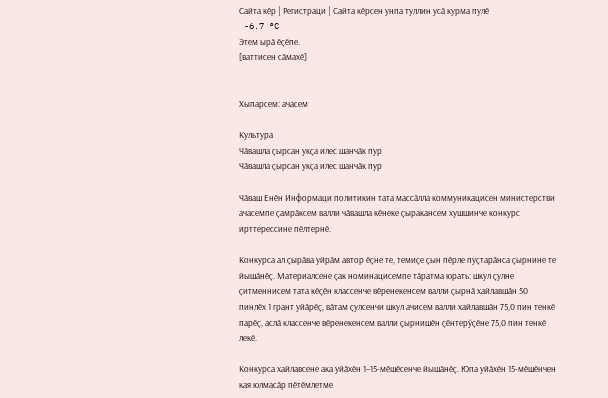Сайта кӗр | Регистраци | Сайта кӗрсен унпа туллин усӑ курма пулӗ
 -6.7 °C
Этем ырӑ ӗҫӗпе.
[ваттисен сӑмахӗ]


Хыпарсем: ачасем

Культура
Чӑвашла ҫырсан укҫа илес шанчӑк пур
Чӑвашла ҫырсан укҫа илес шанчӑк пур

Чӑваш Енӗн Информаци политикин тата массӑлла коммуникацисен министерстви ачасемпе ҫамрӑксем валли чӑвашла кӗнеке ҫыракансем хушшинче конкурс ирттерессине пӗлтернӗ.

Конкурса ал ҫырӑва уйрӑм автор ӗҫне те, темиҫе ҫын пӗрле пуҫтарӑнса ҫырнине те йышӑнӗҫ. Материалсене ҫак номинацисемпе тӑратма юрать: шкул ҫулне ҫитменнисем тата кӗҫӗн классенче вӗренекенсем валли ҫырнӑ хайлавшӑн 50 пинлӗх 1 грант уйӑрӗҫ, вӑтам ҫулсенчи шкул ачисем валли хайлавшӑн 75,0 пин тенкӗ парӗҫ, аслӑ классенче вӗренекенсем валли ҫырнишӗн ҫӗнтерӳҫӗне 75,0 пин тенкӗ лекӗ.

Конкурса хайлавсене ака уйӑхӗн 1–15-мӗшӗсенче йышӑнӗҫ. Юпа уйӑхӗн 15-мӗшӗнчен кая юлмасӑр пӗтӗмлетме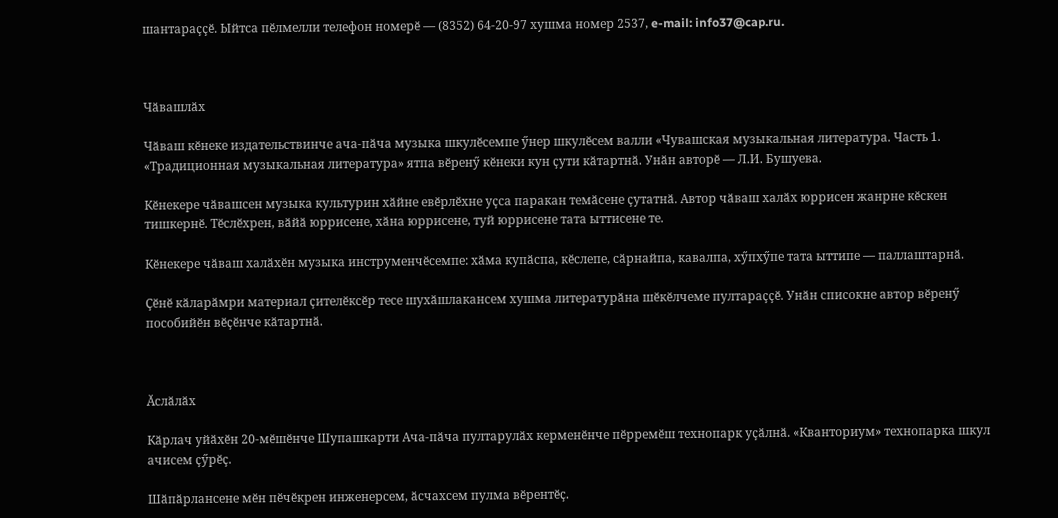шантараҫҫӗ. Ыйтса пӗлмелли телефон номерӗ — (8352) 64-20-97 хушма номер 2537, e-mail: info37@cap.ru.



Чӑвашлӑх

Чӑваш кӗнеке издательствинче ача-пӑча музыка шкулӗсемпе ӳнер шкулӗсем валли «Чувашская музыкальная литература. Часть 1. «Традиционная музыкальная литература» ятпа вӗренӳ кӗнеки кун ҫути кӑтартнӑ. Унӑн авторӗ — Л.И. Бушуева.

Кӗнекере чӑвашсен музыка культурин хӑйне евӗрлӗхне уҫса паракан темӑсене ҫутатнӑ. Автор чӑваш халӑх юррисен жанрне кӗскен тишкернӗ. Тӗслӗхрен, вӑйӑ юррисене, хӑна юррисене, туй юррисене тата ыттисене те.

Кӗнекере чӑваш халӑхӗн музыка инструменчӗсемпе: хӑма купӑспа, кӗслепе, сӑрнайпа, кавалпа, хӳпхӳпе тата ыттипе — паллаштарнӑ.

Ҫӗнӗ кӑларӑмри материал ҫителӗксӗр тесе шухӑшлакансем хушма литературӑна шӗкӗлчеме пултараҫҫӗ. Унӑн списокне автор вӗренӳ пособийӗн вӗҫӗнче кӑтартнӑ.



Ӑслӑлӑх

Кӑрлач уйӑхӗн 20-мӗшӗнче Шупашкарти Ача-пӑча пултарулӑх керменӗнче пӗрремӗш технопарк уҫӑлнӑ. «Кванториум» технопарка шкул ачисем ҫӳрӗҫ.

Шӑпӑрлансене мӗн пӗчӗкрен инженерсем, ӑсчахсем пулма вӗрентӗҫ.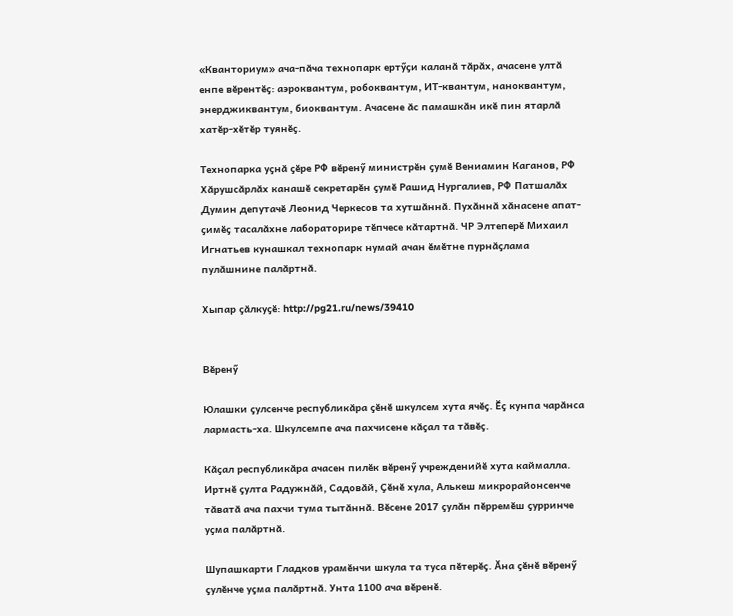«Кванториум» ача-пӑча технопарк ертӳҫи каланӑ тӑрӑх, ачасене ултӑ енпе вӗрентӗҫ: аэроквантум, робоквантум, ИТ-квантум, наноквантум, энерджиквантум, биоквантум. Ачасене ӑс памашкӑн икӗ пин ятарлӑ хатӗр-хӗтӗр туянӗҫ.

Технопарка уҫнӑ ҫӗре РФ вӗренӳ министрӗн ҫумӗ Вениамин Каганов, РФ Хӑрушсӑрлӑх канашӗ секретарӗн ҫумӗ Рашид Нургалиев, РФ Патшалӑх Думин депутачӗ Леонид Черкесов та хутшӑннӑ. Пухӑннӑ хӑнасене апат-ҫимӗҫ тасалӑхне лабораторире тӗпчесе кӑтартнӑ. ЧР Элтеперӗ Михаил Игнатьев кунашкал технопарк нумай ачан ӗмӗтне пурнӑҫлама пулӑшнине палӑртнӑ.

Хыпар ҫӑлкуҫӗ: http://pg21.ru/news/39410


Вӗренӳ

Юлашки ҫулсенче республикӑра ҫӗнӗ шкулсем хута ячӗҫ. Ӗҫ кунпа чарӑнса лармасть-ха. Шкулсемпе ача пахчисене кӑҫал та тӑвӗҫ.

Кӑҫал республикӑра ачасен пилӗк вӗренӳ учрежденийӗ хута каймалла. Иртнӗ ҫулта Радужнӑй, Садовӑй, Ҫӗнӗ хула, Алькеш микрорайонсенче тӑватӑ ача пахчи тума тытӑннӑ. Вӗсене 2017 ҫулӑн пӗрремӗш ҫурринче уҫма палӑртнӑ.

Шупашкарти Гладков урамӗнчи шкула та туса пӗтерӗҫ. Ӑна ҫӗнӗ вӗренӳ ҫулӗнче уҫма палӑртнӑ. Унта 1100 ача вӗренӗ.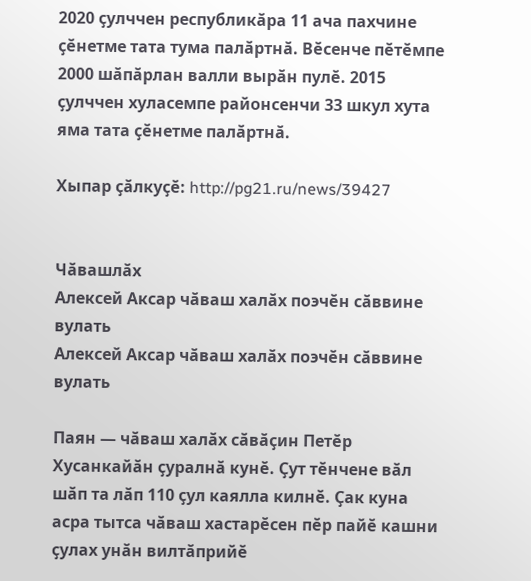2020 ҫулччен республикӑра 11 ача пахчине ҫӗнетме тата тума палӑртнӑ. Вӗсенче пӗтӗмпе 2000 шӑпӑрлан валли вырӑн пулӗ. 2015 ҫулччен хуласемпе районсенчи 33 шкул хута яма тата ҫӗнетме палӑртнӑ.

Хыпар ҫӑлкуҫӗ: http://pg21.ru/news/39427


Чӑвашлӑх
Алексей Аксар чӑваш халӑх поэчӗн сӑввине вулать
Алексей Аксар чӑваш халӑх поэчӗн сӑввине вулать

Паян — чӑваш халӑх сӑвӑҫин Петӗр Хусанкайӑн ҫуралнӑ кунӗ. Ҫут тӗнчене вӑл шӑп та лӑп 110 ҫул каялла килнӗ. Ҫак куна асра тытса чӑваш хастарӗсен пӗр пайӗ кашни ҫулах унӑн вилтӑприйӗ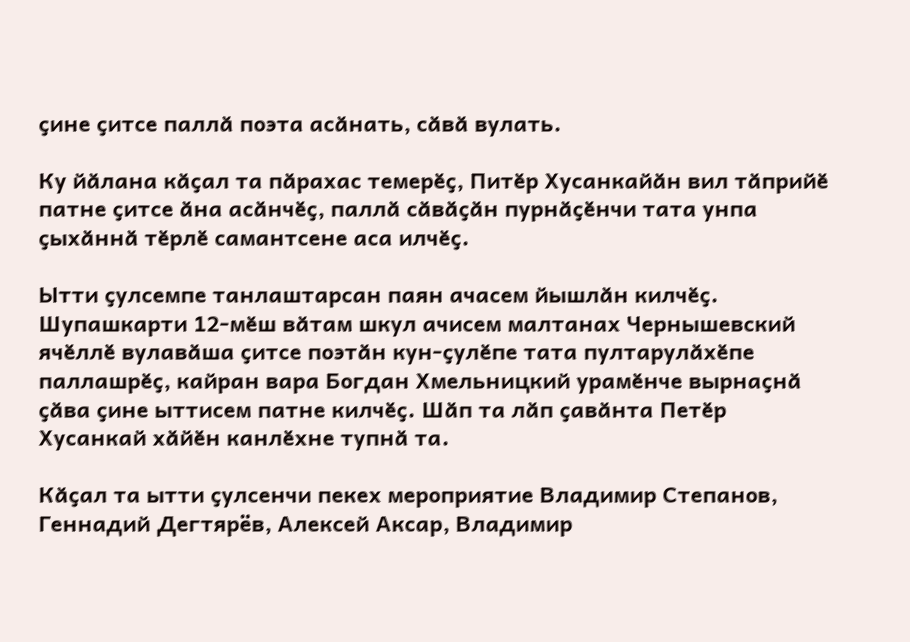ҫине ҫитсе паллӑ поэта асӑнать, сӑвӑ вулать.

Ку йӑлана кӑҫал та пӑрахас темерӗҫ, Питӗр Хусанкайӑн вил тӑприйӗ патне ҫитсе ӑна асӑнчӗҫ, паллӑ сӑвӑҫӑн пурнӑҫӗнчи тата унпа ҫыхӑннӑ тӗрлӗ самантсене аса илчӗҫ.

Ытти ҫулсемпе танлаштарсан паян ачасем йышлӑн килчӗҫ. Шупашкарти 12-мӗш вӑтам шкул ачисем малтанах Чернышевский ячӗллӗ вулавӑша ҫитсе поэтӑн кун-ҫулӗпе тата пултарулӑхӗпе паллашрӗҫ, кайран вара Богдан Хмельницкий урамӗнче вырнаҫнӑ ҫӑва ҫине ыттисем патне килчӗҫ. Шӑп та лӑп ҫавӑнта Петӗр Хусанкай хӑйӗн канлӗхне тупнӑ та.

Кӑҫал та ытти ҫулсенчи пекех мероприятие Владимир Степанов, Геннадий Дегтярёв, Алексей Аксар, Владимир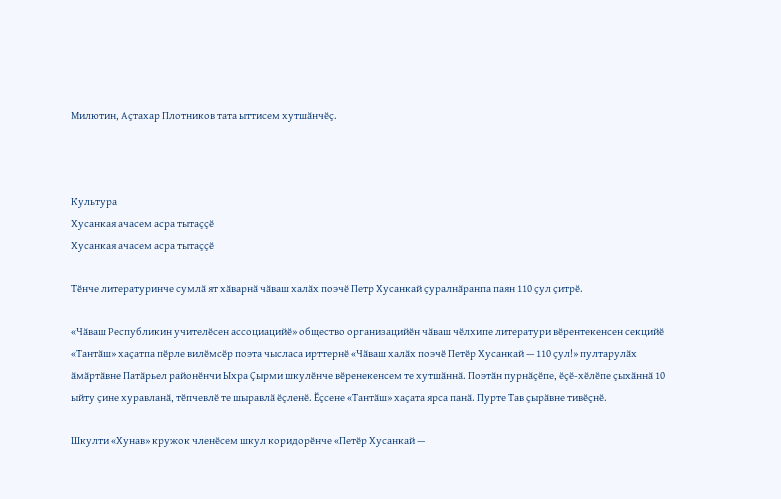Милютин, Аҫтахар Плотников тата ыттисем хутшӑнчӗҫ.



Культура
Хусанкая ачасем асра тытаҫҫӗ
Хусанкая ачасем асра тытаҫҫӗ

Тӗнче литературинче сумлӑ ят хӑварнӑ чӑваш халӑх поэчӗ Петр Хусанкай ҫуралнӑранпа паян 110 ҫул ҫитрӗ.

«Чӑваш Республикин учителӗсен ассоциацийӗ» общество организацийӗн чӑваш чӗлхипе литератури вӗрентекенсен секцийӗ «Тантӑш» хаҫатпа пӗрле вилӗмсӗр поэта чысласа ирттернӗ «Чӑваш халӑх поэчӗ Петӗр Хусанкай — 110 ҫул!» пултарулӑх ӑмӑртӑвне Патӑрьел районӗнчи Ыхра Ҫырми шкулӗнче вӗренекенсем те хутшӑннӑ. Поэтӑн пурнӑҫӗпе, ӗҫӗ-хӗлӗпе ҫыхӑннӑ 10 ыйту ҫине хуравланӑ, тӗпчевлӗ те шыравлӑ ӗҫленӗ. Ӗҫсене «Тантӑш» хаҫата ярса панӑ. Пурте Тав ҫырӑвне тивӗҫнӗ.

Шкулти «Хунав» кружок членӗсем шкул коридорӗнче «Петӗр Хусанкай —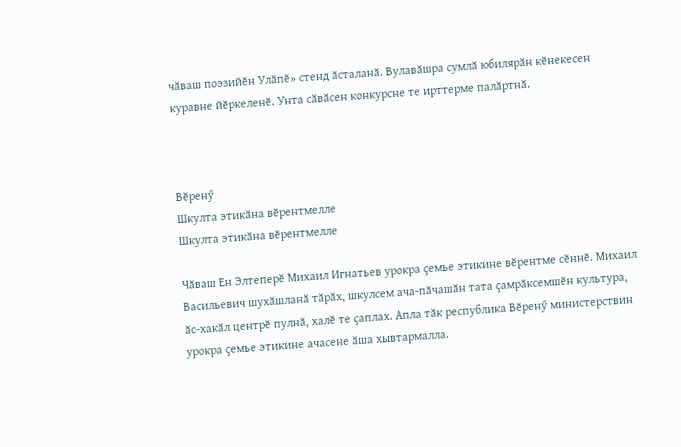чӑваш поэзийӗн Улӑпӗ» стенд ӑсталанӑ. Вулавӑшра сумлӑ юбилярӑн кӗнекесен куравне йӗркеленӗ. Унта сӑвӑсен конкурсне те ирттерме палӑртнӑ.



Вӗренӳ
Шкулта этикӑна вӗрентмелле
Шкулта этикӑна вӗрентмелле

Чӑваш Ен Элтеперӗ Михаил Игнатьев урокра ҫемье этикине вӗрентме сӗннӗ. Михаил Васильевич шухӑшланӑ тӑрӑх, шкулсем ача-пӑчашӑн тата ҫамрӑксемшӗн культура, ӑс-хакӑл центрӗ пулнӑ, халӗ те ҫаплах. Апла тӑк республика Вӗренӳ министерствин урокра ҫемье этикине ачасене ӑша хывтармалла.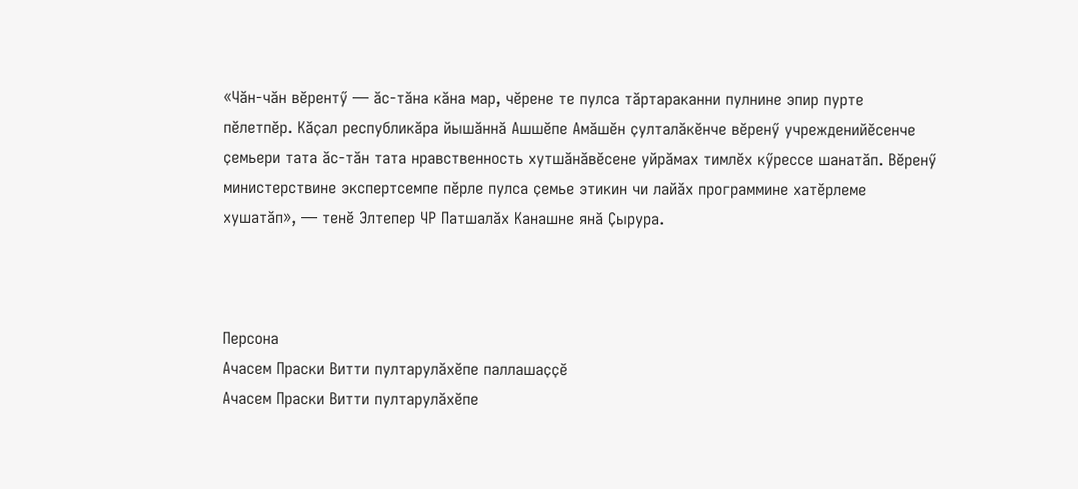«Чӑн-чӑн вӗрентӳ — ӑс-тӑна кӑна мар, чӗрене те пулса тӑртараканни пулнине эпир пурте пӗлетпӗр. Кӑҫал республикӑра йышӑннӑ Ашшӗпе Амӑшӗн ҫулталӑкӗнче вӗренӳ учрежденийӗсенче ҫемьери тата ӑс-тӑн тата нравственность хутшӑнӑвӗсене уйрӑмах тимлӗх кӳрессе шанатӑп. Вӗренӳ министерствине экспертсемпе пӗрле пулса ҫемье этикин чи лайӑх программине хатӗрлеме хушатӑп», — тенӗ Элтепер ЧР Патшалӑх Канашне янӑ Ҫырура.



Персона
Ачасем Праски Витти пултарулӑхӗпе паллашаҫҫӗ
Ачасем Праски Витти пултарулӑхӗпе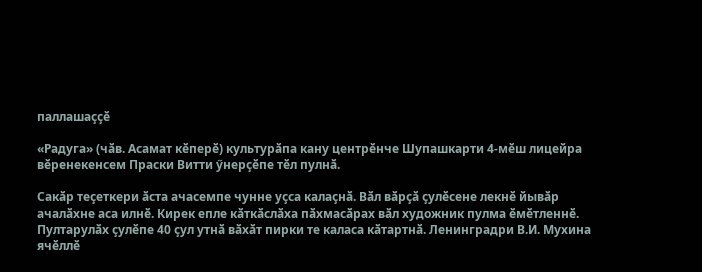паллашаҫҫӗ

«Радуга» (чӑв. Асамат кӗперӗ) культурӑпа кану центрӗнче Шупашкарти 4-мӗш лицейра вӗренекенсем Праски Витти ӳнерҫӗпе тӗл пулнӑ.

Сакӑр теҫеткери ӑста ачасемпе чунне уҫса калаҫнӑ. Вӑл вӑрҫӑ ҫулӗсене лекнӗ йывӑр ачалӑхне аса илнӗ. Кирек епле кӑткӑслӑха пӑхмасӑрах вӑл художник пулма ӗмӗтленнӗ. Пултарулӑх ҫулӗпе 40 ҫул утнӑ вӑхӑт пирки те каласа кӑтартнӑ. Ленинградри В.И. Мухина ячӗллӗ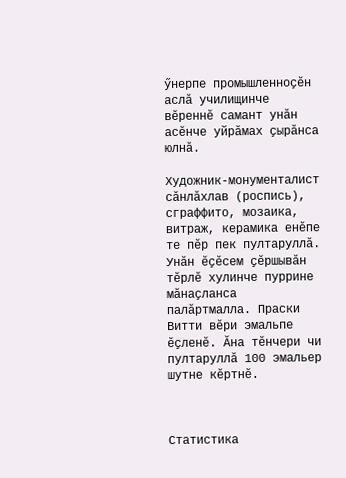ӳнерпе промышленноҫӗн аслӑ училищинче вӗреннӗ самант унӑн асӗнче уйрӑмах ҫырӑнса юлнӑ.

Художник-монументалист сӑнлӑхлав (роспись), сграффито, мозаика, витраж, керамика енӗпе те пӗр пек пултаруллӑ. Унӑн ӗҫӗсем ҫӗршывӑн тӗрлӗ хулинче пуррине мӑнаҫланса палӑртмалла. Праски Витти вӗри эмальпе ӗҫленӗ. Ӑна тӗнчери чи пултаруллӑ 100 эмальер шутне кӗртнӗ.



Статистика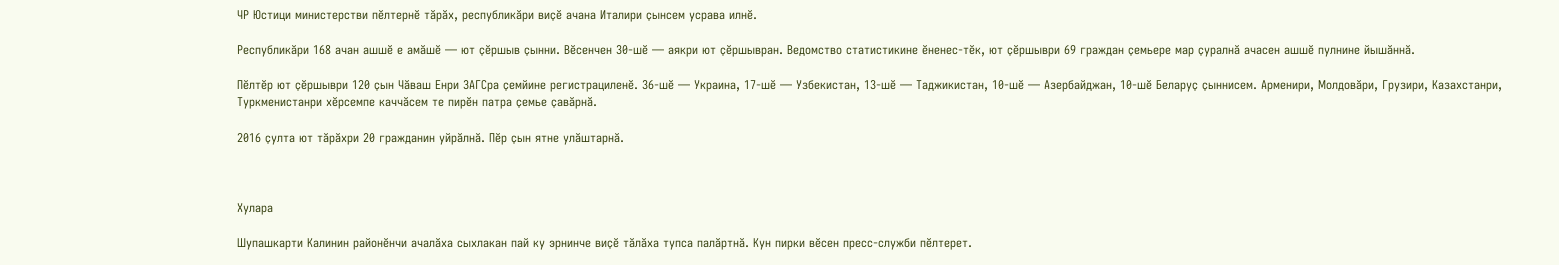ЧР Юстици министерстви пӗлтернӗ тӑрӑх, республикӑри виҫӗ ачана Италири ҫынсем усрава илнӗ.

Республикӑри 168 ачан ашшӗ е амӑшӗ — ют ҫӗршыв ҫынни. Вӗсенчен 30-шӗ — аякри ют ҫӗршывран. Ведомство статистикине ӗненес-тӗк, ют ҫӗршыври 69 граждан ҫемьере мар ҫуралнӑ ачасен ашшӗ пулнине йышӑннӑ.

Пӗлтӗр ют ҫӗршыври 120 ҫын Чӑваш Енри ЗАГСра ҫемйине регистрациленӗ. 36-шӗ — Украина, 17-шӗ — Узбекистан, 13-шӗ — Таджикистан, 10-шӗ — Азербайджан, 10-шӗ Беларуҫ ҫыннисем. Арменири, Молдовӑри, Грузири, Казахстанри, Туркменистанри хӗрсемпе каччӑсем те пирӗн патра ҫемье ҫавӑрнӑ.

2016 ҫулта ют тӑрӑхри 20 гражданин уйрӑлнӑ. Пӗр ҫын ятне улӑштарнӑ.



Хулара

Шупашкарти Калинин районӗнчи ачалӑха сыхлакан пай ку эрнинче виҫӗ тӑлӑха тупса палӑртнӑ. Кун пирки вӗсен пресс-служби пӗлтерет.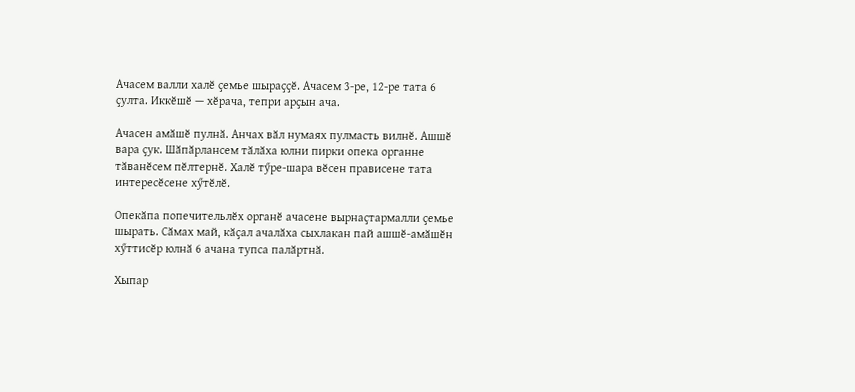Ачасем валли халӗ ҫемье шыраҫҫӗ. Ачасем 3-ре, 12-ре тата 6 ҫулта. Иккӗшӗ — хӗрача, тепри арҫын ача.

Ачасен амӑшӗ пулнӑ. Анчах вӑл нумаях пулмасть вилнӗ. Ашшӗ вара ҫук. Шӑпӑрлансем тӑлӑха юлни пирки опека органне тӑванӗсем пӗлтернӗ. Халӗ тӳре-шара вӗсен прависене тата интересӗсене хӳтӗлӗ.

Опекӑпа попечительлӗх органӗ ачасене вырнаҫтармалли ҫемье шырать. Сӑмах май, кӑҫал ачалӑха сыхлакан пай ашшӗ-амӑшӗн хӳттисӗр юлнӑ 6 ачана тупса палӑртнӑ.

Хыпар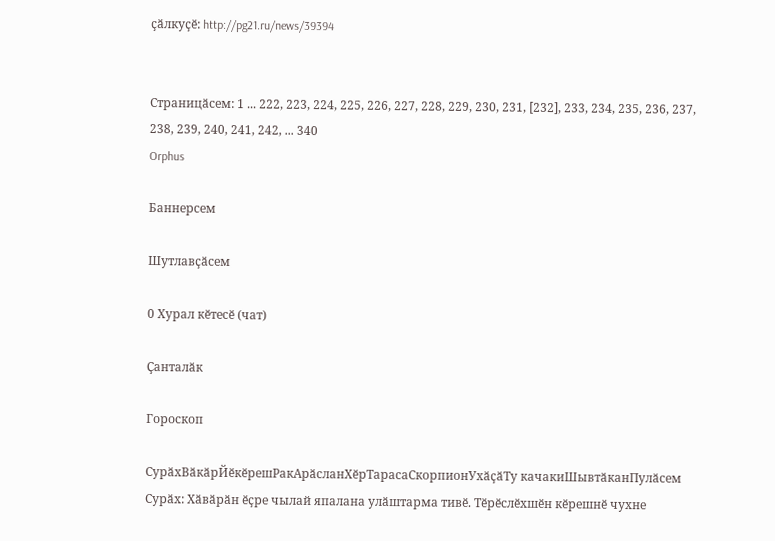ҫӑлкуҫӗ: http://pg21.ru/news/39394


Страницӑсем: 1 ... 222, 223, 224, 225, 226, 227, 228, 229, 230, 231, [232], 233, 234, 235, 236, 237, 238, 239, 240, 241, 242, ... 340
Orphus

Баннерсем

Шутлавҫӑсем

0 Хурал кӗтесӗ (чат)

Ҫанталӑк

Гороскоп

СурӑхВӑкӑрЙӗкӗрешРакАрӑсланХӗрТарасаСкорпионУхӑҫӑТу качакиШывтӑканПулӑсем
Сурӑх: Хӑвӑрӑн ӗҫре чылай япалана улӑштарма тивӗ. Тӗрӗслӗхшӗн кӗрешнӗ чухне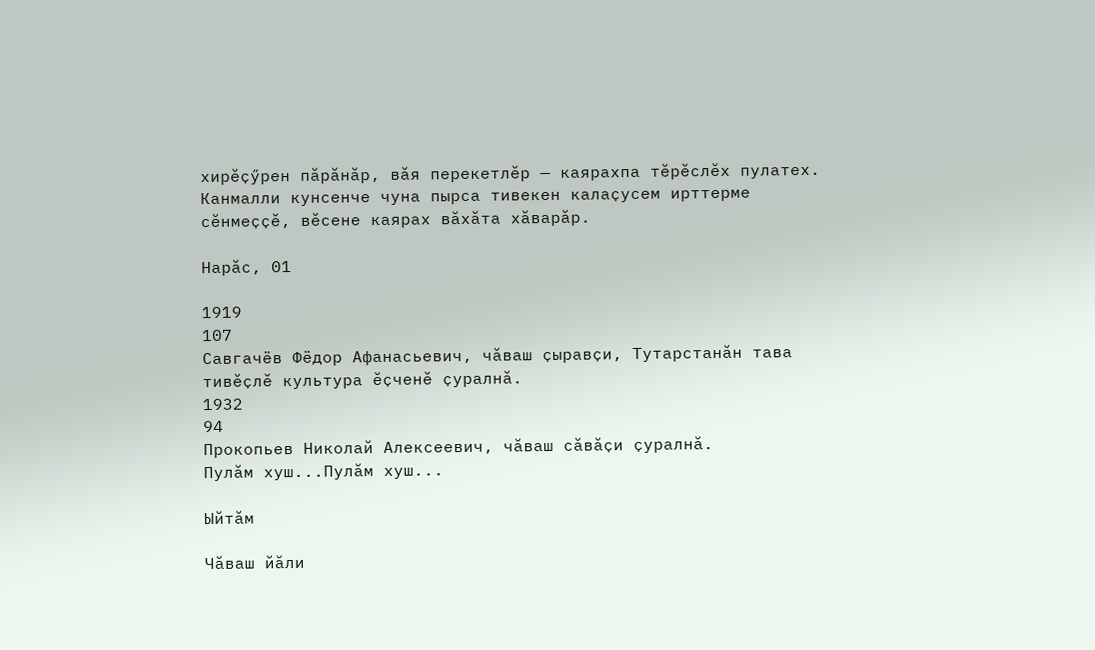хирӗҫӳрен пӑрӑнӑр, вӑя перекетлӗр — каярахпа тӗрӗслӗх пулатех. Канмалли кунсенче чуна пырса тивекен калаҫусем ирттерме сӗнмеҫҫӗ, вӗсене каярах вӑхӑта хӑварӑр.

Нарӑс, 01

1919
107
Савгачёв Фёдор Афанасьевич, чӑваш ҫыравҫи, Тутарстанӑн тава тивӗҫлӗ культура ӗҫченӗ ҫуралнӑ.
1932
94
Прокопьев Николай Алексеевич, чӑваш сӑвӑҫи ҫуралнӑ.
Пулӑм хуш...Пулӑм хуш...

Ыйтӑм

Чӑваш йӑли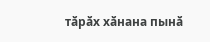тӑрӑх хӑнана пынӑ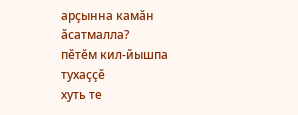арҫынна камӑн ӑсатмалла?
пӗтӗм кил-йышпа тухаҫҫӗ
хуть те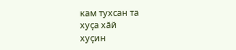кам тухсан та
хуҫа хӑй
хуҫин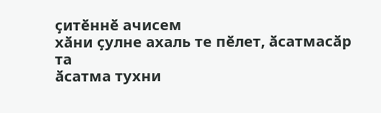ҫитӗннӗ ачисем
хӑни ҫулне ахаль те пӗлет, ӑсатмасӑр та
ӑсатма тухни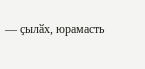— ҫылӑх, юрамасть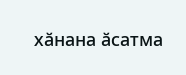хӑнана ӑсатма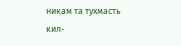никам та тухмасть
кил-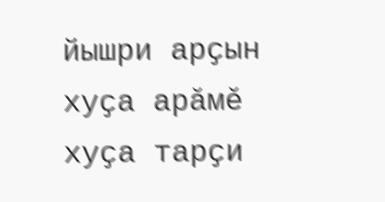йышри арҫын
хуҫа арӑмӗ
хуҫа тарҫи